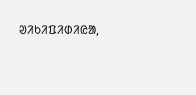ᱣᱤᱠᱤᱯᱤᱰᱤᱭᱟ,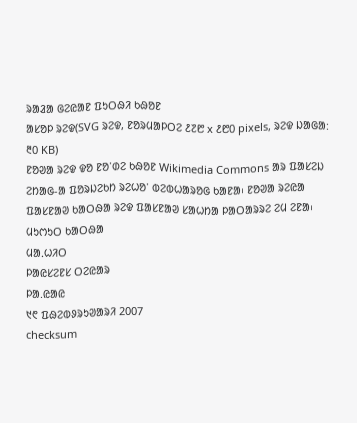ᱨᱟᱲᱟ ᱜᱮᱭᱟᱱ ᱯᱩᱛᱷᱤ ᱠᱷᱚᱱ
ᱟᱥᱚᱞ ᱨᱮᱫ(SVG ᱨᱮᱫ, ᱱᱚᱨᱢᱟᱞᱛᱮ ᱒᱗᱘ x ᱒᱘᱐ pixels, ᱨᱮᱫ ᱡᱟᱜᱟ: ᱓᱐ KB)
ᱱᱚᱣᱟ ᱨᱮᱫ ᱫᱚ ᱱᱚᱸᱰᱮ ᱠᱷᱚᱱ Wikimedia Commons ᱟᱨ ᱯᱟᱥᱮᱡ ᱮᱴᱟᱜ-ᱟ ᱯᱚᱨᱡᱮᱠᱴ ᱨᱮᱦᱚᱸ ᱵᱮᱵᱦᱟᱨᱚᱜ ᱠᱟᱱᱟ᱾ ᱱᱚᱣᱟ ᱨᱮᱭᱟ ᱯᱟᱥᱱᱟᱣ ᱠᱟᱛᱷᱟ ᱨᱮᱫ ᱯᱟᱥᱱᱟᱣ ᱥᱟᱦᱴᱟ ᱞᱟᱛᱟᱨᱨᱮ ᱮᱢ ᱮᱱᱟ᱾
ᱢᱩᱬᱩᱛ ᱠᱟᱛᱷᱟ
ᱢᱟᱹᱦᱤᱛ
ᱞᱟᱭᱥᱮᱱᱥ ᱛᱮᱭᱟᱨ
ᱞᱟ.ᱭᱟᱭ
᱑᱖ ᱯᱷᱮᱵᱽᱨᱩᱣᱟᱨᱤ 2007
checksum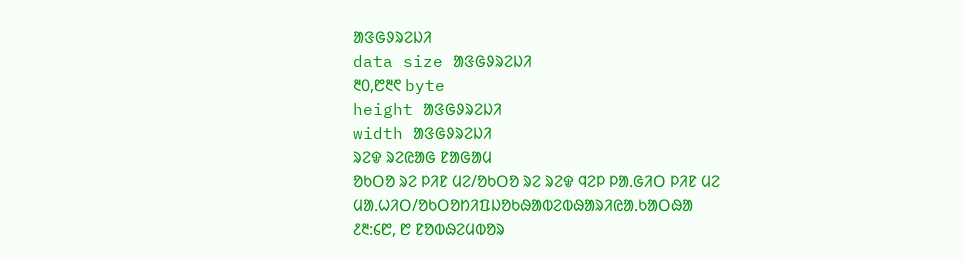ᱟᱝᱜᱽᱨᱮᱡᱤ
data size ᱟᱝᱜᱽᱨᱮᱡᱤ
᱓᱐,᱘᱓᱖ byte
height ᱟᱝᱜᱽᱨᱮᱡᱤ
width ᱟᱝᱜᱽᱨᱮᱡᱤ
ᱨᱮᱫ ᱨᱮᱭᱟᱜ ᱱᱟᱜᱟᱢ
ᱚᱠᱛᱚ ᱨᱮ ᱞᱤᱱ ᱢᱮ/ᱚᱠᱛᱚ ᱨᱮ ᱨᱮᱫ ᱧᱮᱞ ᱞᱟᱹᱜᱤᱛ ᱞᱤᱱ ᱢᱮ
ᱢᱟᱹᱦᱤᱛ/ᱚᱠᱛᱚᱴᱤᱯᱡᱚᱠᱷᱟᱵᱮᱵᱷᱟᱨᱤᱭᱟᱹᱠᱟᱛᱷᱟ
᱒᱓:᱔᱘, ᱘ ᱱᱚᱵᱷᱮᱢᱵᱚᱨ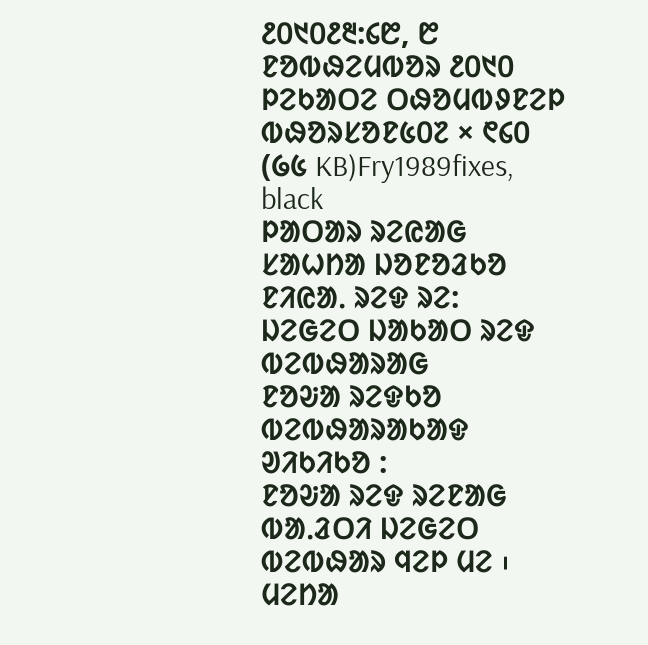᱒᱐᱑᱐᱒᱓:᱔᱘, ᱘ ᱱᱚᱵᱷᱮᱢᱵᱚᱨ ᱒᱐᱑᱐ ᱞᱮᱠᱟᱛᱮ ᱛᱷᱚᱢᱵᱽᱱᱮᱞ ᱵᱷᱚᱨᱥᱚᱱ᱕᱐᱗ × ᱖᱔᱐ (᱙᱕ KB)Fry1989fixes, black
ᱞᱟᱛᱟᱨ ᱨᱮᱭᱟᱜ ᱥᱟᱦᱴᱟ ᱡᱚᱱᱚᱲᱠᱚ ᱱᱤᱭᱟᱹ ᱨᱮᱫ ᱨᱮ:
ᱡᱮᱜᱮᱛ ᱡᱟᱠᱟᱛ ᱨᱮᱫ ᱵᱮᱵᱷᱟᱨᱟᱜ
ᱱᱚᱶᱟ ᱨᱮᱫᱠᱚ ᱵᱮᱵᱷᱟᱨᱟᱠᱟᱫ ᱣᱤᱠᱤᱠᱚ :
ᱱᱚᱶᱟ ᱨᱮᱫ ᱨᱮᱱᱟᱜ ᱵᱟᱹᱲᱛᱤ ᱡᱮᱜᱮᱛ ᱵᱮᱵᱷᱟᱨ ᱧᱮᱞ ᱢᱮ ᱾
ᱢᱮᱴᱟ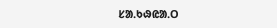ᱥᱟᱹᱠᱷᱭᱟᱹᱛ